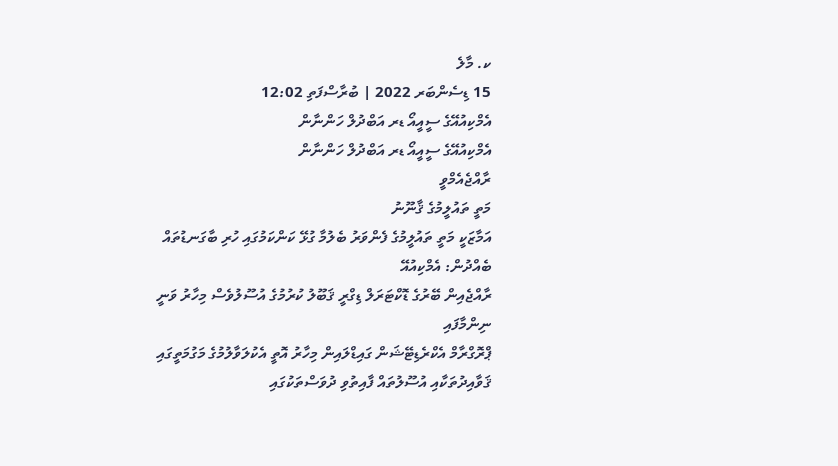ކ. މާލެ
15 ޑިސެންބަރ 2022 | ބުރާސްފަތި 12:02
އެމްކިއުއޭގެ ސީއީއޯ ޑރ އަބްދުލް ހަންނާން
އެމްކިއުއޭގެ ސީއީއޯ ޑރ އަބްދުލް ހަންނާން
ރާއްޖެއެމްވީ
މަތީ ތައުލީމުގެ ޤާނޫނު
އަމާޒަކީ މަތީ ތައުލީމުގެ ފެންވަރު ބެލުމާ ގުޅޭ ކަންކަމުގައި ހުރި ބާގަނޑުތައް ބެއްދުން: އެމްކިއުއޭ
ރާއްޖެއިން ބޭރުގެ ޑޮކްޓަރަލް ޑިގްރީ ޤަބޫލު ކުރުމުގެ އުސޫލުވެސް މިހާރު ވަނީ ނިންމާފައި
ޕްރޮގްރާމް އެކްރެޑިޓޭޝަން ގައިޑްލައިން މިހާރު އޮތީ އެކުލަވާލުމުގެ މަގުމަތީގައި
ޤަވާއިދުތަކާއި އުސޫލުތައް ފާއިތުވި ދުވަސްތަކުގައި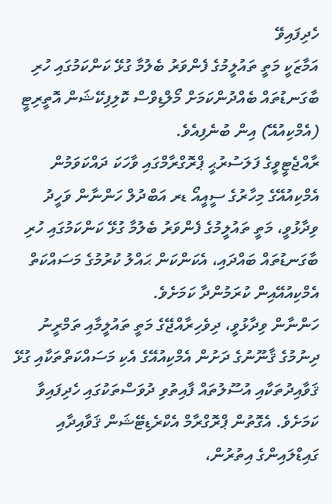ހެދިފައިވޭ
އަމާޒަކީ މަތީ ތައުލީމުގެ ފެންވަރު ބެލުމާ ގުޅޭ ކަންކަމުގައި ހުރި ބާގަނޑުތައް ބެއްދުންކަމަށް މޯލްޑިވްސް ކޮލިފިކޭޝަން އޮތީރިޓީ (އެމްކިއުއޭ) އިން ބުނެފިއެވެ.
ރާއްޖެޓީވީގެ ފަލަސުރުޙީ ޕްރޮގްރާމްގައި ވާހަކަ ދައްކަވަމުން އެމްކިއުއޭގެ މިހާރުގެ ސީއީއޯ ޑރ އަބްދުލް ހަންނާން ވަހީދު ވިދާޅުވީ، މަތީ ތައުލީމުގެ ފެންވަރު ބެލުމާ ގުޅޭ ކަންކަމުގައި ހުރި ބާގަނޑުތައް ބައްދައި، އެކަންކަން ޙައްލު ކުރުމުގެ މަސައްކަތް އެމްކިއުއޭއިން ކުރަމުންދާ ކަމަށެވެ.
ހަންނާން ވިދާޅުވީ، ދިވެހިރާއްޖޭގެ މަތީ ތައުލީމާއި ތަމްރީނު ދިނުމުގެ ޤާނޫނުގެ ދަށުން އެމްކިއުއޭގެ އެކި މަސައްކަތްތަކާއި ގުޅޭ ޤަވާއިދުތަކާއި އުސޫލުތައް ފާއިތުވި ދުވަސްތަކުގައި ހެދިފައިވާ ކަމަށެވެ. އެގޮތުން ޕްރޮގްރާމް އެކްރެޑިޓޭޝަން ޤަވާއިދާއި ގައިޑްލައިންގެ އިތުރުން،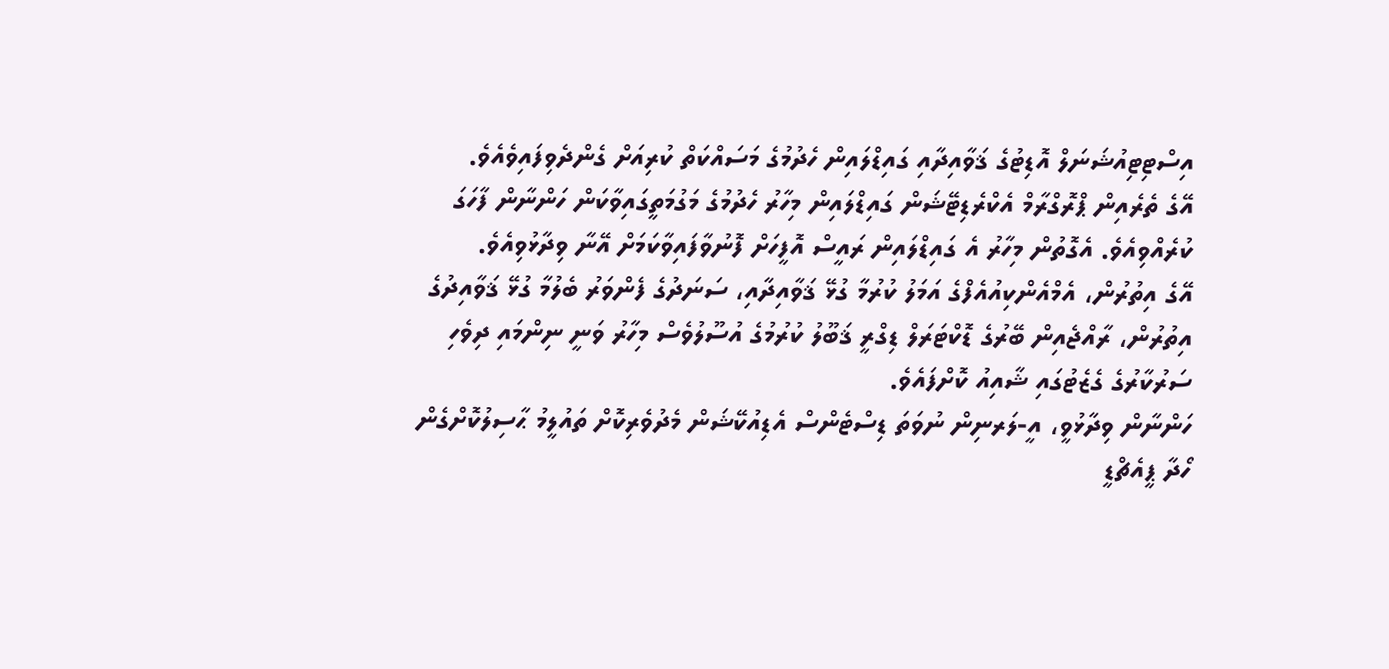އިސްޓިޓިއުޝަނަލް އޮޑިޓުގެ ޤަވާއިދާއި ގައިޑްލައިން ހެދުމުގެ މަސައްކަތް ކުރިއަށް ގެންދެވިފައިވެއެވެ.
އޭގެ ތެރެއިން ޕްރޮގްރާމް އެކްރެޑިޓޭޝަން ގައިޑްލައިން މިހާރު ހެދުމުގެ މަގުމަތީގައިވާކަން ހަންނާން ފާހަގަ ކުރެއްވިއެވެ. އެގޮތުން މިހާރު އެ ގައިޑްލައިން ރައީސް އޮފީހަށް ފޮނުވާފައިވާކަމަށް އޭނާ ވިދާޅުވިއެވެ.
އޭގެ އިތުރުން، އެމްއެންކިއުއެފްގެ އަމަލު ކުރުމާ ގުޅޭ ޤަވާއިދާއި، ސަނަދުގެ ފެންވަރު ބެލުމާ ގުޅޭ ޤަވާއިދުގެ އިތުރުން، ރާއްޖެއިން ބޭރުގެ ޑޮކްޓަރަލް ޑިގްރީ ޤަބޫލު ކުރުމުގެ އުސޫލުވެސް މިހާރު ވަނީ ނިންމައި ދިވެހި ސަރުކާރުގެ ގެޒެޓުގައި ޝާއިއު ކޮށްފައެވެ.
ހަންނާން ވިދާޅުވީ، އީ-ލަރނިން ނުވަތަ ޑިސްޓެންސް އެޑިއުކޭޝަން މެދުވެރިކޮށް ތައުލީމު ޙާސިލުކޮށްގެން ހޯދާ ޕީއެޗްޑީ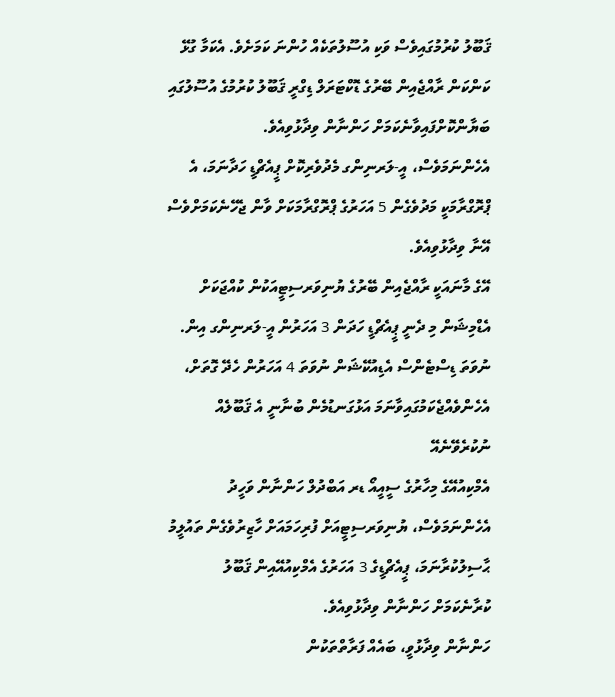ޤަބޫލު ކުރުމުގައިވެސް ވަކި އުސޫލުތަކެއް ހުންނަ ކަމަށެވެ. އެކަމާ ގުޅޭ ކަންކަން ރާއްޖެއިން ބޭރުގެ ޑޮކްޓަރަލް ޑިގްރީ ޤަބޫލު ކުރުމުގެ އުސޫލުގައި ބަޔާންކޮށްފައިވާނެކަމަށް ހަންނާން ވިދާޅުވިއެވެ.
އެހެންނަމަވެސް، އީ-ލަރނިންގ މެދުވެރިކޮށް ޕީއެޗްޑީ ހަދާނަމަ، އެ ޕްރޮގްރާމަކީ މަދުވެގެން 5 އަހަރުގެ ޕްރޮގްރާމަކަށް ވާން ޖެހޭނެކަމަށްވެސް އޭނާ ވިދާޅުވިއެވެ.
އޭގެ މާނައަކީ ރާއްޖެއިން ބޭރުގެ ޔުނިވަރސިޓީއަކުން ކުއްޖަކަށް އެޑްމިޝަން މި ދެނީ ޕީއެޗްޑީ ހަދަން 3 އަހަރުން އީ-ލަރނިންގ އިން. ނުވަތަ ޑިސްޓެންސް އެޑިއުކޭޝަން ނުވަތަ 4 އަހަރުން ހެދޭ ގޮތަށް، އެހެންވެއްޖެކަމުގައިވާނަމަ އަޅުގަނޑުމެން ބުނާނީ އެ ޤަބޫލެއް ނުކުރެވޭނެއޭ
އެމްކިއުއޭގެ މިހާރުގެ ސީއީއޯ ޑރ އަބްދުލް ހަންނާން ވަހީދު
އެހެންނަމަވެސް، ޔުނިވަރސިޓީއަށް ފުރިހަމައަށް ހާޒިރުވެގެން ތައުލީމު ޙާސިލުކުރާނަމަ، ޕީއެޗްޑީގެ 3 އަހަރުގެ އެމްކިއުއޭއިން ޤަބޫލު ކުރާނެކަމަށް ހަންނާން ވިދާޅުވިއެވެ.
ހަންނާން ވިދާޅުވީ، ބައެއް ފަރާތްތަކުން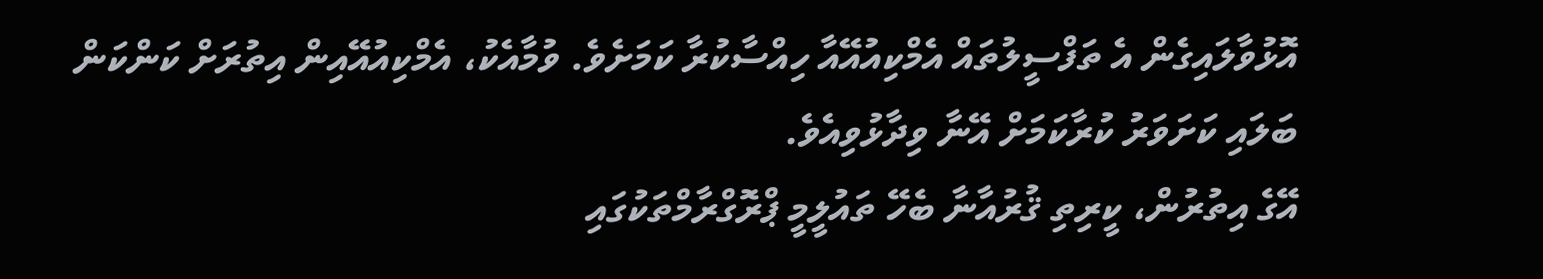އޮޅުވާލައިގެން އެ ތަފްސީލުތައް އެމްކިއުއޭއާ ހިއްސާކުރާ ކަމަށެވެ. ވުމާއެކު، އެމްކިއުއޭއިން އިތުރަށް ކަންކަން ބަލައި ކަށަވަރު ކުރާކަމަށް އޭނާ ވިދާޅުވިއެވެ.
އޭގެ އިތުރުން، ކީރިތި ޤުރުއާނާ ބެހޭ ތައުލީމީ ޕްރޮގްރާމްތަކުގައި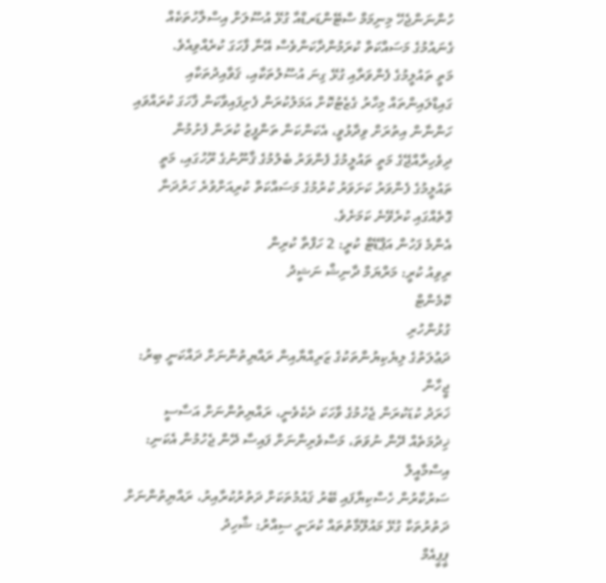ހުންނަންޖެހޭ މިނިމަމް ސްޓޭންޑަރޑްއާ ގުޅޭ އުސޫލަށް އިސްލާހުތަކެއް ގެނައުމުގެ މަސައްކަތް ކުރަމުންދާކަންވެސް އޭނާ ފާހަގަ ކުރެއްވިއެވެ.
މަތީ ތައުލީމުގެ ފެންވަރާއި ގުޅޭ ގިނަ އުސޫލުތަކާއި، ޤަވާއިދުތަކާއި ގައިޑްލައިންތައް މިހާރު ގެޒެޓުކޮށް އަމަލުކުރަން ފެށިފައިވާކަން ފާހަގަ ކުރައްވައި ހަންނާން އިތުރަށް ވިދާޅުވީ، އެކަންކަން ތަންފީޒު ކުރަން ފެށުމުން ދިވެހިރާއްޖޭގެ މަތީ ތައުލީމުގެ ފެންވަރު ބެލުމުގެ ޤާނޫނުގެ ރޫހުގައި، މަތީ ތައުލީމުގެ ފެންވަރު ކަށަވަރު ކުރުމުގެ މަސައްކަތް ކުރިއަށްވުރެ ހަރުދަނާ ގޮތެއްގައި ކުރެވޭނެ ކަމަށެވެ.
އެންމެ ފަހުން އަޕްޑޭޓް ކުރީ: 2 ހަފްތާ ކުރިން
ރިވިއު ކުރީ: މަރްޔަމް ދާނިޝް ނަޝީދު
ކޮމެންޓް
ގުޅުންހުރި
ދަޢުލަތުގެ ލިޔެކިޔުންތަކުގެ ޒަރިއްޔާއިން ރައްޔިތުންނަށް ދައްކަނީ ބިރު: ޖީހާން
ޚަރަދު ކުޑަކުރަން ޖެހުމުގެ ވާހަކަ ދެކެވެނީ، ރައްޔިތުންނަށް އަސާސީ ޚިދުމަތެއް ދޭން ނުވަތަ، މަސްވެރިންނަށް ފައިސާ ދޭން ޖެހުމުން އެކަނި: އިސްމާއީލް
ސަރުކާރުން ހެސްކިޔާފައި ބޭރު ޤައުމުތަކަށް ދަތުރުކުރާއިރު، ރައްޔިތުންނަށް ދަތުރުތަކާ ގުޅޭ މައުލޫމާތުތައް ކުރަނީ ސިއްރު: ޝާހިދު
ޕީޕީއެމް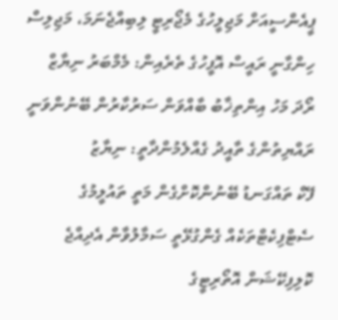ޕީއެންސީއަށް މަޖިލީހުގެ މެޖޯރިޓީ ލިބިއްޖެނަމަ، މަޖިލިސް ހިންގާނީ ރައީސް އޮފީހުގެ ތެރެއިން: މެމްބަރު ނިޔާޒް
ރޯދަ މަހު އިންތިޚާބު ބާއްވަން ސަރުކާރުން ބޭނުންވަނީ ރައްޔިތުންގެ ތާއީދު ގެއްލެމުންދާތީ: ނިޔާޒު
ފޭކް ތައްގަނޑު ބޭނުންކޮށްގެން މަތީ ތައުލީމުގެ ސެޓްފިކެޓްތަކެއް ގެންގުޅޭތީ ސަމާލުވާން އެދިއްޖެ
ކޮލިފިކޭޝަން އޮތޯރިޓީގެ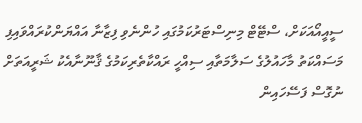ސީއީއޯއަކަށް، ސްޓޭޓް މިނިސްޓަރުކަމުގައި ހުންނެވި ފިޒާނާ އައްޔަންކުރައްވައިފި
މަސައްކަތު މާހައުލުގެ ސަލާމަތާއި ސިއްހީ ރައްކާތެރިކަމުގެ ޤާނޫނާއެކު ޝަރީއަތަށް ނުގޮސް ފަސޭހައިން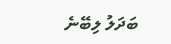ބަދަލު ލިބޭނެ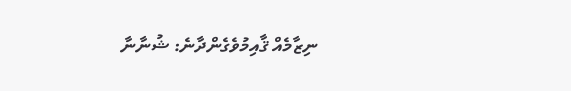ނިޒާމެއް ޤާއިމުވެގެންދާނެ: ޝުނާނާ